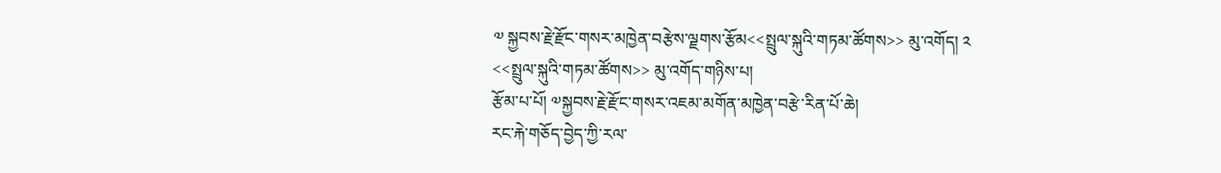༧ སྐྱབས་རྗེ་རྫོང་གསར་མཁྱེན་བརྩེས་ལྗགས་རྩོམ<<སྤྲུལ་སྐུའི་གཏམ་ཚོགས>> མུ་འགོད། ༢
<<སྤྲུལ་སྐུའི་གཏམ་ཚོགས>> མུ་འགོད་གཉིས་པ།
རྩོམ་པ་པོ། ༧སྐྱབས་རྗེ་རྫོང་གསར་འཇམ་མགོན་མཁྱེན་བརྩེ་རིན་པོ་ཆེ།
རང་རྐེ་གཅོད་བྱེད་ཀྱི་རལ་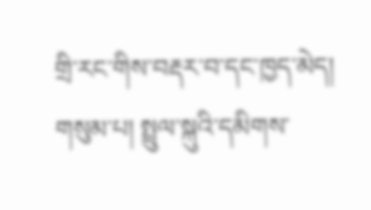གྲི་རང་གིས་བརྡར་བ་དང་ཁྱད་མེད།
གསུམ་པ། སྤྲུལ་སྐུའི་དམིགས་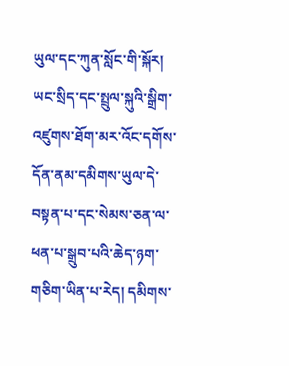ཡུལ་དང་ཀུན་སློང་གི་སྐོར།
ཡང་སྲིད་དང་སྤྲུལ་སྐུའི་སྒྲིག་འཛུགས་ཐོག་མར་འོང་དགོས་དོན་ནམ་དམིགས་ཡུལ་དེ་བསྟན་པ་དང་སེམས་ཅན་ལ་ཕན་པ་སྒྲུབ་པའི་ཆེད་ཉག་གཅིག་ཡིན་པ་རེད། དམིགས་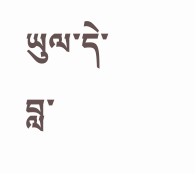ཡུལ་དེ་བླ་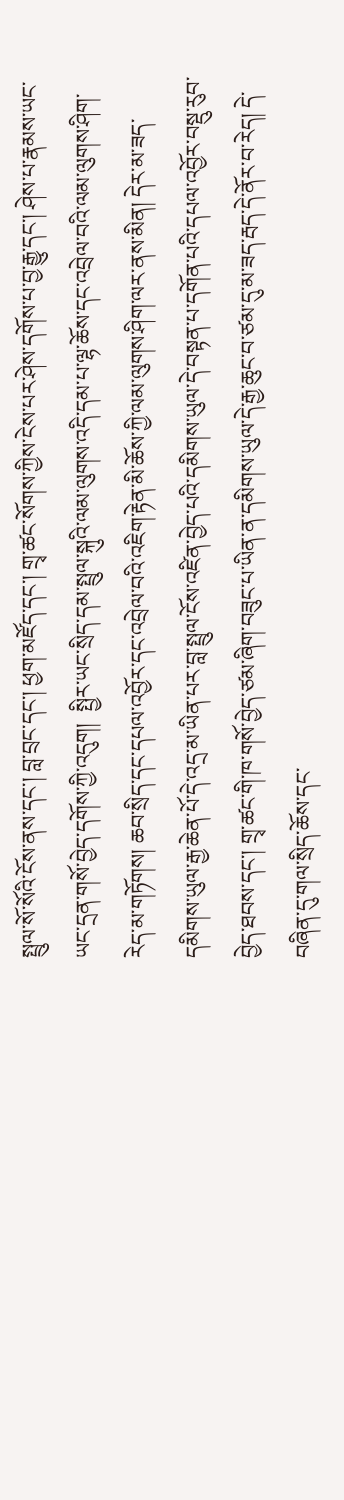སྤྲུལ་སོ་སོའི་ངོས་ནས་དང་། བླ་བྲང་དང་། ཕྱག་མཛོད་དང་། གྲྭ་ཚང་སོགས་ཀྱིས་ངེས་པར་ཤེས་དགོས་པ་བྱ་རྒྱུ་དང་། ཤེས་པ་རྣམས་ཡང་ཡང་དྲན་གསོ་བྱེད་དགོས་ཀྱི་འདུག།  སྤྱིར་ཡང་སྲིད་དམ་སྤྲུལ་སྐུའི་ལམ་ལུགས་འདི་དམ་པ་ལྷ་ཆོས་དང་འབྲེལ་བའི་ལམ་ལུགས་ཤིག་རེད་མ་གཏོགས། ཆབ་སྲིད་དང་དཔལ་འབྱོར་དང་འབྲེལ་བའི་འཇིག་རྟེན་མི་ཆོས་ཀྱི་ལམ་ལུགས་ཤིག་ལར་ནས་མིན། དེར་མ་ཟད་དམིགས་ཡུལ་རྒྱ་ཆེན་པོ་དེ་འདྲ་མ་ཡིན་པར་བླ་སྤྲུལ་ངོས་འཛིན་བྱེད་པའི་དམིགས་ཡུལ་དེ་བསྟན་པ་དགོན་པའི་དཔལ་འབྱོར་བསྡུ་རུབ་བྱེད་ཐབས་དང་། གྲྭ་ཚང་གི་ཁ་གསོ་བྱེད་ཙམ་ཞིག་བཟུང་པ་ཡིན་ན་དམིགས་ཡུལ་དེ་རྒྱ་ཆུང་བ་ཙམ་དུ་མ་ཟད་རྦད་དེ་ནོར་བ་རེད། དེ་བཞིན་དུ་གལ་སྲིད་ཆོས་དང་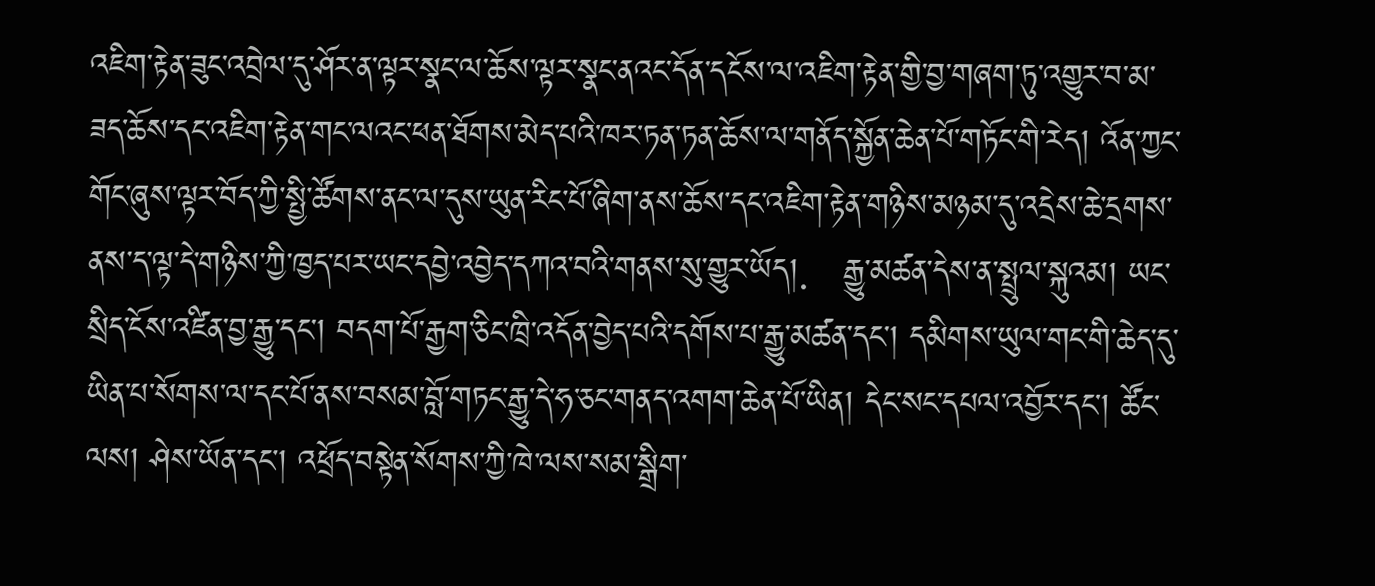འཇིག་རྟེན་ཟུང་འབྲེལ་དུ་ཤོར་ན་ལྟར་སྣང་ལ་ཆོས་ལྟར་སྣང་ནའང་དོན་དངོས་ལ་འཇིག་རྟེན་གྱི་བྱ་གཞག་ཏུ་འགྱུར་བ་མ་ཟད་ཆོས་དང་འཇིག་རྟེན་གང་ལའང་ཕན་ཐོགས་མེད་པའི་ཁར་ཏན་ཏན་ཆོས་ལ་གནོད་སྐྱོན་ཆེན་པོ་གཏོང་གི་རེད། འོན་ཀྱང་གོང་ཞུས་ལྟར་བོད་ཀྱི་སྤྱི་ཚོགས་ནང་ལ་དུས་ཡུན་རིང་པོ་ཞིག་ནས་ཆོས་དང་འཇིག་རྟེན་གཉིས་མཉམ་དུ་འདྲེས་ཆེ་དྲགས་ནས་ད་ལྟ་དེ་གཉིས་ཀྱི་ཁྱད་པར་ཡང་དབྱེ་འབྱེད་དཀའ་བའི་གནས་སུ་གྱུར་ཡོད།.   རྒྱུ་མཚན་དེས་ན་སྤྲུལ་སྐུའམ། ཡང་སྲིད་ངོས་འཛིན་བྱ་རྒྱུ་དང་། བདག་པོ་རྒྱག་ཅིང་ཁྲི་འདོན་བྱེད་པའི་དགོས་པ་རྒྱུ་མཚན་དང་། དམིགས་ཡུལ་གང་གི་ཆེད་དུ་ཡིན་པ་སོགས་ལ་དང་པོ་ནས་བསམ་བློ་གཏང་རྒྱུ་དེ་ཧ་ཅང་གནད་འགག་ཆེན་པོ་ཡིན། དེང་སང་དཔལ་འབྱོར་དང་། ཚོང་ལས། ཤེས་ཡོན་དང་། འཕྲོད་བསྟེན་སོགས་ཀྱི་ཁེ་ལས་སམ་སྒྲིག་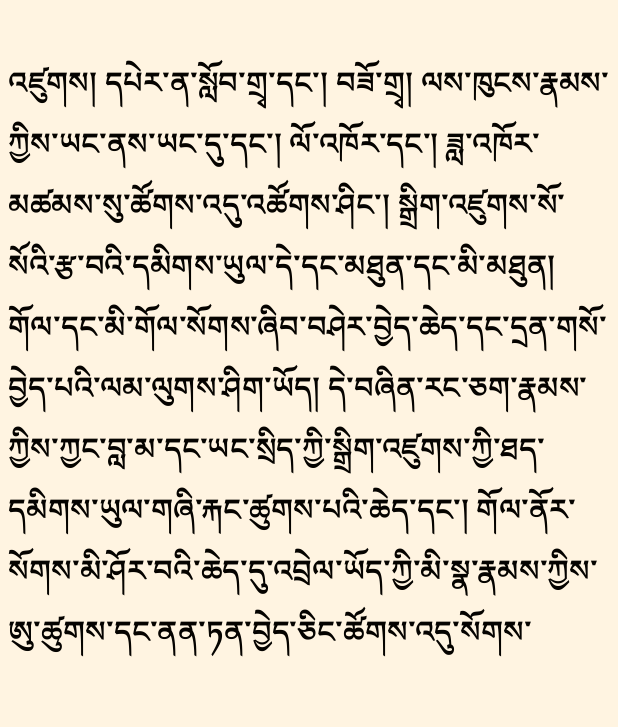འཛུགས། དཔེར་ན་སློབ་གྲྭ་དང་། བཟོ་གྲྭ། ལས་ཁུངས་རྣམས་ཀྱིས་ཡང་ནས་ཡང་དུ་དང་། ལོ་འཁོར་དང་། ཟླ་འཁོར་མཚམས་སུ་ཚོགས་འདུ་འཚོགས་ཤིང་། སྒྲིག་འཛུགས་སོ་སོའི་རྩ་བའི་དམིགས་ཡུལ་དེ་དང་མཐུན་དང་མི་མཐུན། གོལ་དང་མི་གོལ་སོགས་ཞིབ་བཤེར་བྱེད་ཆེད་དང་དྲན་གསོ་བྱེད་པའི་ལམ་ལུགས་ཤིག་ཡོད། དེ་བཞིན་རང་ཅག་རྣམས་ཀྱིས་ཀྱང་བླ་མ་དང་ཡང་སྲིད་ཀྱི་སྒྲིག་འཛུགས་ཀྱི་ཐད་དམིགས་ཡུལ་གཞི་རྐང་ཚུགས་པའི་ཆེད་དང་། གོལ་ནོར་སོགས་མི་ཤོར་བའི་ཆེད་དུ་འབྲེལ་ཡོད་ཀྱི་མི་སྣ་རྣམས་ཀྱིས་ཨུ་ཚུགས་དང་ནན་ཏན་བྱེད་ཅིང་ཚོགས་འདུ་སོགས་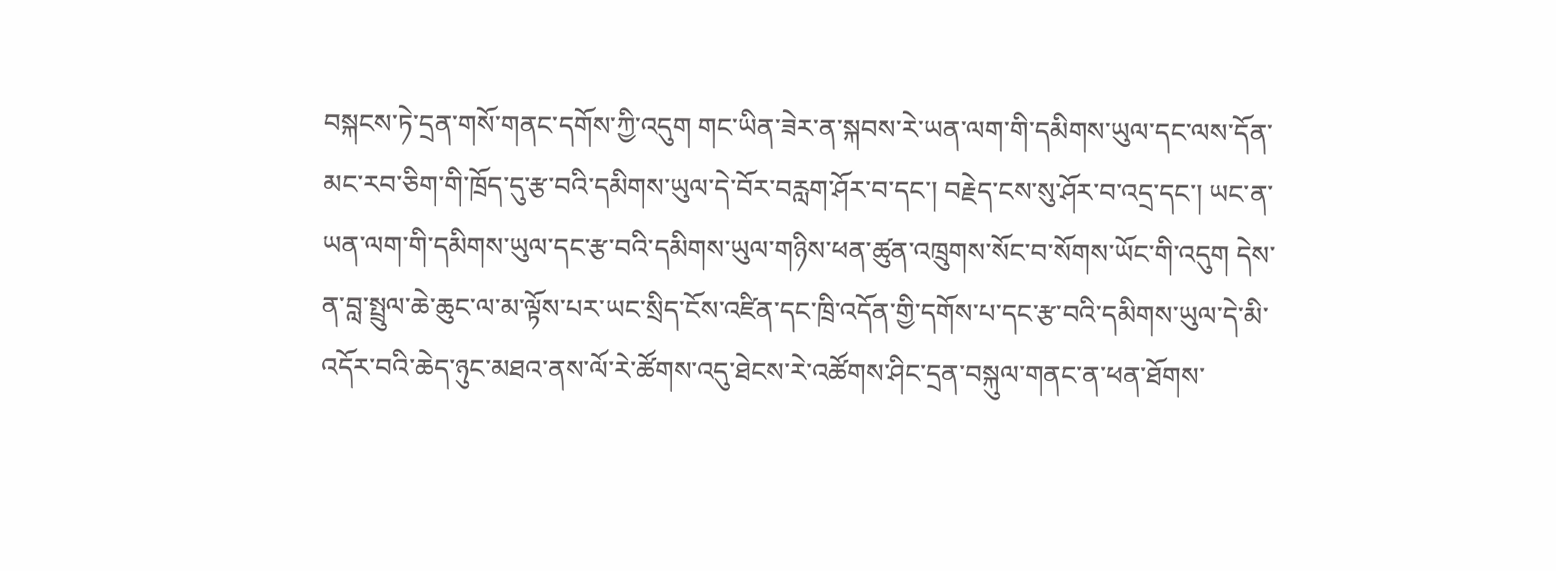བསྐངས་ཏེ་དྲན་གསོ་གནང་དགོས་ཀྱི་འདུག གང་ཡིན་ཟེར་ན་སྐབས་རེ་ཡན་ལག་གི་དམིགས་ཡུལ་དང་ལས་དོན་མང་རབ་ཅིག་གི་ཁྲོད་དུ་རྩ་བའི་དམིགས་ཡུལ་དེ་བོར་བརླག་ཤོར་བ་དང་། བརྗེད་ངས་སུ་ཤོར་བ་འདྲ་དང་། ཡང་ན་ཡན་ལག་གི་དམིགས་ཡུལ་དང་རྩ་བའི་དམིགས་ཡུལ་གཉིས་ཕན་ཚུན་འཁྲུགས་སོང་བ་སོགས་ཡོང་གི་འདུག དེས་ན་བླ་སྤྲུལ་ཆེ་ཆུང་ལ་མ་ལྟོས་པར་ཡང་སྲིད་ངོས་འཛིན་དང་ཁྲི་འདོན་གྱི་དགོས་པ་དང་རྩ་བའི་དམིགས་ཡུལ་དེ་མི་འདོར་བའི་ཆེད་ཉུང་མཐའ་ནས་ལོ་རེ་ཚོགས་འདུ་ཐེངས་རེ་འཚོགས་ཤིང་དྲན་བསྐུལ་གནང་ན་ཕན་ཐོགས་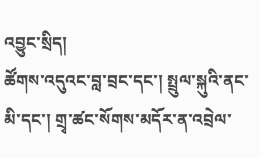འབྱུང་སྲིད།
ཚོགས་འདུའང་བླ་བྲང་དང་། སྤྲུལ་སྐུའི་ནང་མི་དང་། གྲྭ་ཚང་སོགས་མདོར་ན་འབྲེལ་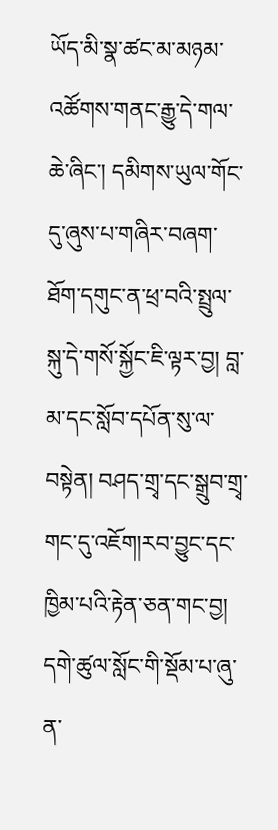ཡོད་མི་སྣ་ཚང་མ་མཉམ་འཚོགས་གནང་རྒྱུ་དེ་གལ་ཆེ་ཞིང་། དམིགས་ཡུལ་གོང་དུ་ཞུས་པ་གཞིར་བཞག་ཐོག་དགུང་ན་ཕྲ་བའི་སྤྲུལ་སྐུ་དེ་གསོ་སྐྱོང་ཇི་ལྟར་བྱ། བླ་མ་དང་སློབ་དཔོན་སུ་ལ་བསྟེན། བཤད་གྲྭ་དང་སྒྲུབ་གྲྭ་གང་དུ་འཇོག།རབ་བྱུང་དང་ཁྱིམ་པའི་རྟེན་ཅན་གང་བྱ། དགེ་ཚུལ་སློང་གི་སྡོམ་པ་ཞུ་ན་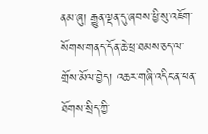ནམ་ཞུ། རྒྱུན་ལྡན་དུ་ཞབས་ཕྱི་སུ་འཇོག་སོགས་གནད་དོན་ཆེ་ཕྲ་ཐམས་ཅད་ལ་གྲོས་མོལ་བྱེད། འཆར་གཞི་འདིང་ན་ཕན་ཐོགས་སྲིད་ཀྱི་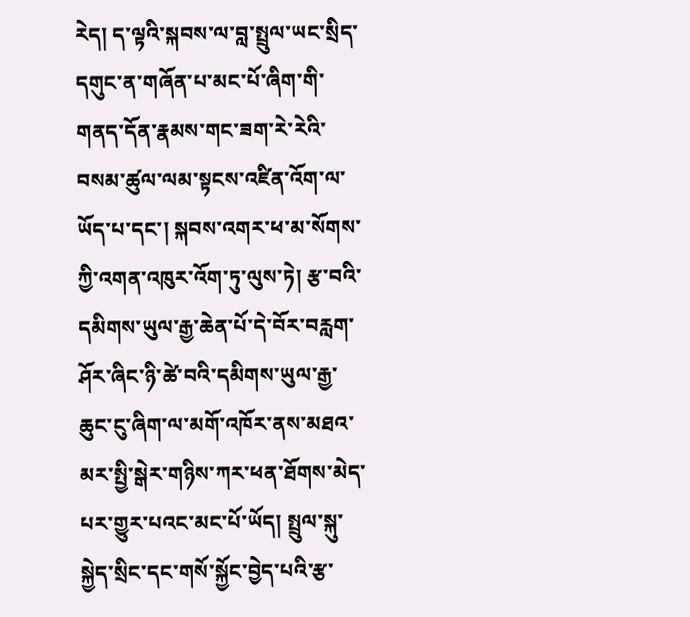རེད། ད་ལྟའི་སྐབས་ལ་བླ་སྤྲུལ་ཡང་སྲིད་དགུང་ན་གཞོན་པ་མང་པོ་ཞིག་གི་གནད་དོན་རྣམས་གང་ཟག་རེ་རེའི་བསམ་ཚུལ་ལམ་སྟངས་འཛིན་འོག་ལ་ཡོད་པ་དང་། སྐབས་འགར་ཕ་མ་སོགས་ཀྱི་འགན་འཁུར་འོག་ཏུ་ལུས་ཏེ། རྩ་བའི་དམིགས་ཡུལ་རྒྱ་ཆེན་པོ་དེ་བོར་བརླག་ཤོར་ཞིང་ཉི་ཚེ་བའི་དམིགས་ཡུལ་རྒྱ་ཆུང་ངུ་ཞིག་ལ་མགོ་འཁོར་ནས་མཐའ་མར་སྤྱི་སྒེར་གཉིས་ཀར་ཕན་ཐོགས་མེད་པར་གྱུར་པའང་མང་པོ་ཡོད། སྤྲུལ་སྐུ་སྐྱེད་སྲིང་དང་གསོ་སྐྱོང་བྱེད་པའི་རྩ་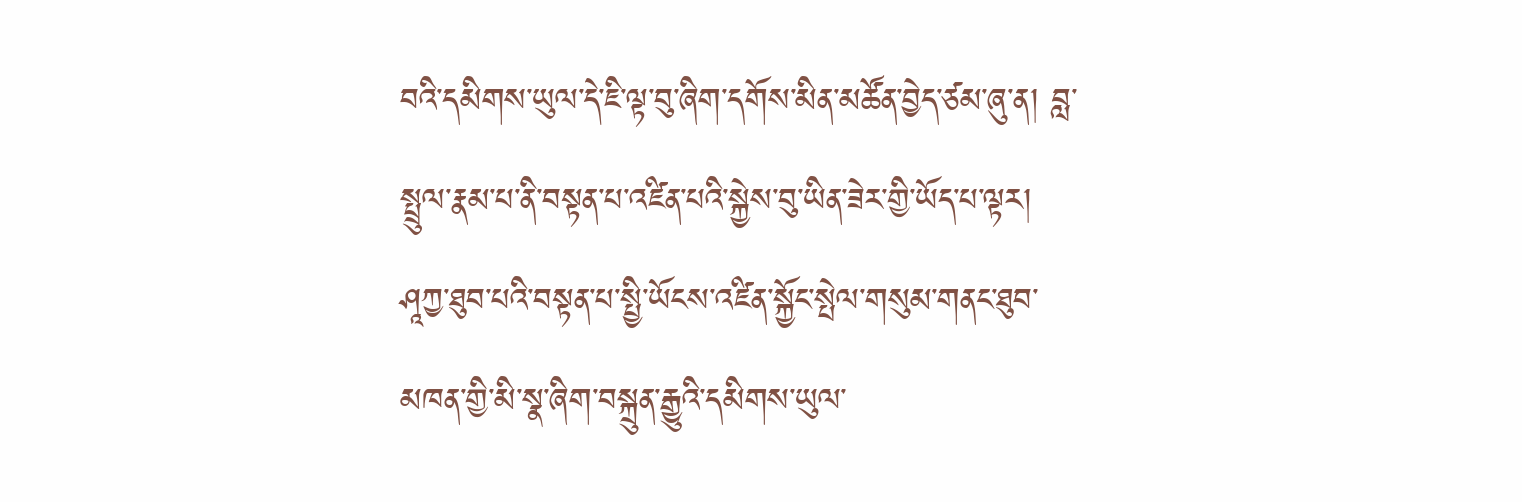བའི་དམིགས་ཡུལ་དེ་ཇི་ལྟ་བུ་ཞིག་དགོས་མིན་མཚོན་བྱེད་ཙམ་ཞུ་ན། བླ་སྤྲུལ་རྣམ་པ་ནི་བསྟན་པ་འཛིན་པའི་སྐྱེས་བུ་ཡིན་ཟེར་གྱི་ཡོད་པ་ལྟར། ཤཱཀྱ་ཐུབ་པའི་བསྟན་པ་སྤྱི་ཡོངས་འཛིན་སྐྱོང་སྤེལ་གསུམ་གནང་ཐུབ་མཁན་གྱི་མི་སྣ་ཞིག་བསྐྲུན་རྒྱུའི་དམིགས་ཡུལ་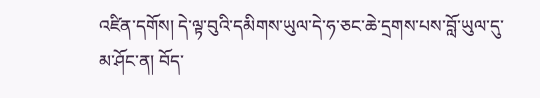འཛིན་དགོས། དེ་ལྟ་བུའི་དམིགས་ཡུལ་དེ་ཧ་ཅང་ཆེ་དྲགས་པས་བློ་ཡུལ་དུ་མ་ཤོང་ན། བོད་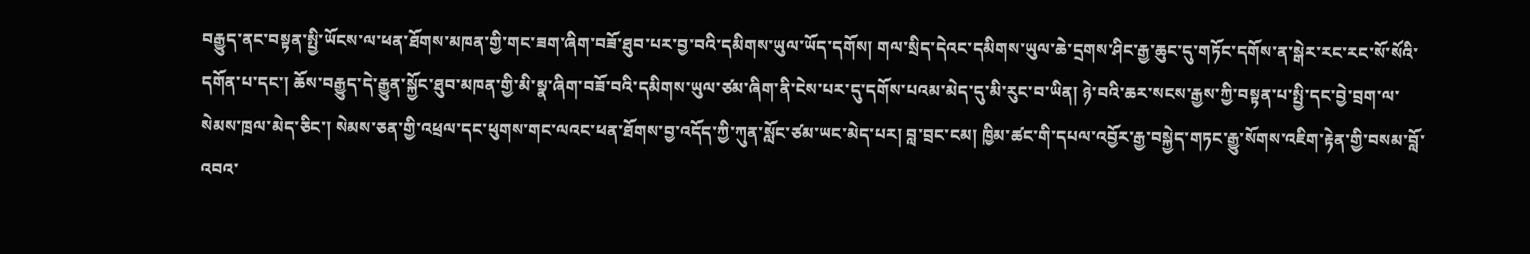བརྒྱུད་ནང་བསྟན་སྤྱི་ཡོངས་ལ་ཕན་ཐོགས་མཁན་གྱི་གང་ཟག་ཞིག་བཟོ་ཐུབ་པར་བྱ་བའི་དམིགས་ཡུལ་ཡོད་དགོས། གལ་སྲིད་དེའང་དམིགས་ཡུལ་ཆེ་དྲགས་ཤིང་རྒྱ་ཆུང་དུ་གཏོང་དགོས་ན་སྒེར་རང་རང་སོ་སོའི་དགོན་པ་དང་། ཆོས་བརྒྱུད་དེ་རྒྱུན་སྐྱོང་ཐུབ་མཁན་གྱི་མི་སྣ་ཞིག་བཟོ་བའི་དམིགས་ཡུལ་ཙམ་ཞིག་ནི་ངེས་པར་དུ་དགོས་པའམ་མེད་དུ་མི་རུང་བ་ཡིན། ཉེ་བའི་ཆར་སངས་རྒྱས་ཀྱི་བསྟན་པ་སྤྱི་དང་བྱེ་བྲག་ལ་སེམས་ཁྲལ་མེད་ཅིང་། སེམས་ཅན་གྱི་འཕྲལ་དང་ཕུགས་གང་ལའང་ཕན་ཐོགས་བྱ་འདོད་ཀྱི་ཀུན་སློང་ཙམ་ཡང་མེད་པར། བླ་བྲང་ངམ། ཁྱིམ་ཚང་གི་དཔལ་འབྱོར་རྒྱ་བསྐྱེད་གཏང་རྒྱུ་སོགས་འཇིག་རྟེན་གྱི་བསམ་བློ་འབའ་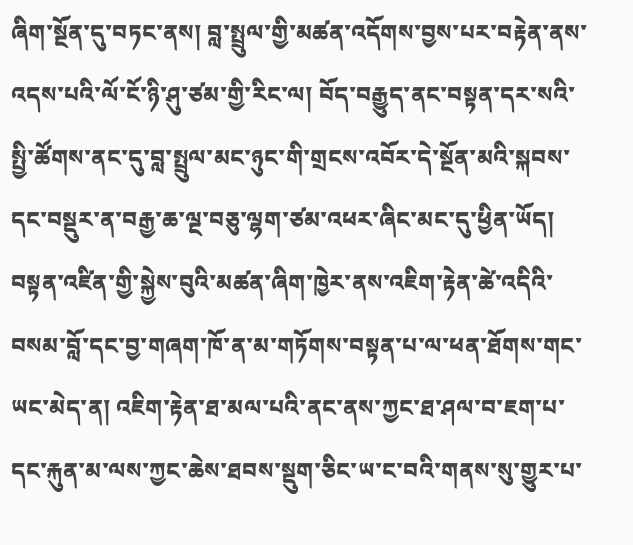ཞིག་སྔོན་དུ་བཏང་ནས། བླ་སྤྲུལ་གྱི་མཚན་འདོགས་བྱས་པར་བརྟེན་ནས་འདས་པའི་ལོ་ངོ་ཉི་ཤུ་ཙམ་གྱི་རིང་ལ། བོད་བརྒྱུད་ནང་བསྟན་དར་སའི་སྤྱི་ཚོགས་ནང་དུ་བླ་སྤྲུལ་མང་ཉུང་གི་གྲངས་འབོར་དེ་སྔོན་མའི་སྐབས་དང་བསྡུར་ན་བརྒྱ་ཆ་ལྔ་བཅུ་ལྷག་ཙམ་འཕར་ཞིང་མང་དུ་ཕྱིན་ཡོད། བསྟན་འཛིན་གྱི་སྐྱེས་བུའི་མཚན་ཞིག་ཁྱེར་ནས་འཇིག་རྟེན་ཚེ་འདིའི་བསམ་བློ་དང་བྱ་གཞག་ཁོ་ན་མ་གཏོགས་བསྟན་པ་ལ་ཕན་ཐོགས་གང་ཡང་མེད་ན། འཇིག་རྟེན་ཐ་མལ་པའི་ནང་ནས་ཀྱང་ཐ་ཤལ་བ་ཇག་པ་དང་རྐུན་མ་ལས་ཀྱང་ཆེས་ཐབས་སྡུག་ཅིང་ཡ་ང་བའི་གནས་སུ་གྱུར་པ་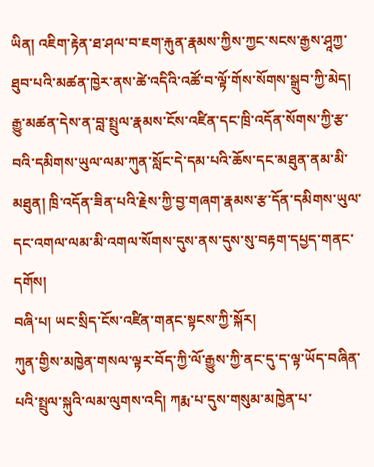ཡིན། འཇིག་རྟེན་ཐ་ཤལ་བ་ཇག་རྐུན་རྣམས་ཀྱིས་ཀྱང་སངས་རྒྱས་ཤཱཀྱ་ཐུབ་པའི་མཚན་ཁྱེར་ནས་ཚེ་འདིའི་འཚོ་བ་ལྟོ་གོས་སོགས་སྒྲུབ་ཀྱི་མེད། རྒྱུ་མཚན་དེས་ན་བླ་སྤྲུལ་རྣམས་ངོས་འཛིན་དང་ཁྲི་འདོན་སོགས་ཀྱི་རྩ་བའི་དམིགས་ཡུལ་ལམ་ཀུན་སློང་དེ་དམ་པའི་ཆོས་དང་མཐུན་ནམ་མི་མཐུན། ཁྲི་འདོན་ཟིན་པའི་རྗེས་ཀྱི་བྱ་གཞག་རྣམས་རྩ་དོན་དམིགས་ཡུལ་དང་འགལ་ལམ་མི་འགལ་སོགས་དུས་ནས་དུས་སུ་བརྟག་དཔྱད་གནང་དགོས།
བཞི་པ། ཡང་སྲིད་ངོས་འཛིན་གནང་སྟངས་ཀྱི་སྐོར།
ཀུན་གྱིས་མཁྱེན་གསལ་ལྟར་བོད་ཀྱི་ལོ་རྒྱུས་ཀྱི་ནང་དུ་ད་ལྟ་ཡོད་བཞིན་པའི་སྤྲུལ་སྐུའི་ལམ་ལུགས་འདི། ཀརྨ་པ་དུས་གསུམ་མཁྱེན་པ་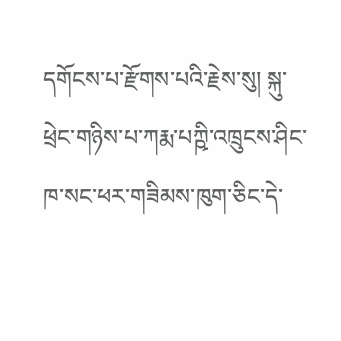དགོངས་པ་རྫོགས་པའི་རྗེས་སུ། སྐུ་ཕྲེང་གཉིས་པ་ཀརྨ་པཀྵི་འཁྲུངས་ཤིང་ཁ་སང་ཕར་གཟིམས་ཁུག་ཅིང་དེ་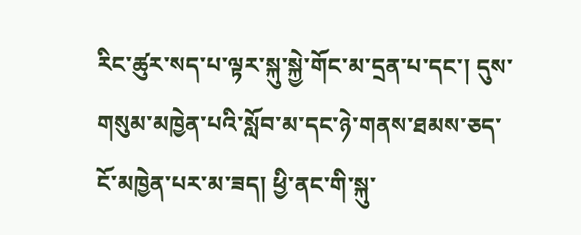རིང་ཚུར་སད་པ་ལྟར་སྐུ་སྐྱེ་གོང་མ་དྲན་པ་དང་། དུས་གསུམ་མཁྱེན་པའི་སློབ་མ་དང་ཉེ་གནས་ཐམས་ཅད་ངོ་མཁྱེན་པར་མ་ཟད། ཕྱི་ནང་གི་སྐུ་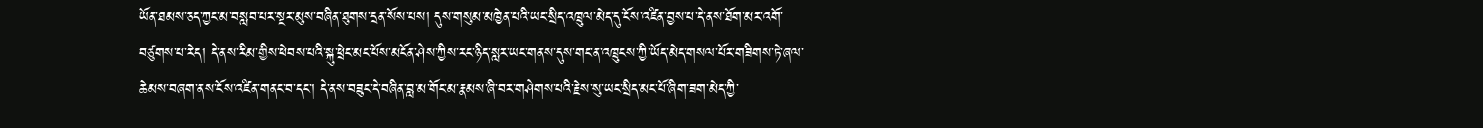ཡོན་ཐམས་ཅད་ཀྱང་མ་བསླབ་པར་སྔར་མུས་བཞིན་ཐུགས་དྲན་སོས་པས། དུས་གསུམ་མཁྱེན་པའི་ཡང་སྲིད་འཁྲུལ་མེད་དུ་ངོས་འཛིན་བྱས་པ་དེ་ནས་ཐོག་མར་འགོ་བཙུགས་པ་རེད། དེ་ནས་རིམ་གྱིས་ཕེབས་པའི་སྐུ་ཕྲེང་མང་པོས་མངོན་ཤེས་ཀྱིས་རང་ཉིད་སླར་ཡང་གནས་དུས་གང་ན་འཁྲུངས་ཀྱི་ཡོད་མེད་གསལ་པོར་གཟིགས་ཏེ་ཞལ་ཆེམས་བཞག་ནས་ངོས་འཛིན་གནང་བ་དང་། དེ་ནས་བཟུང་དེ་བཞིན་བླ་མ་གོང་མ་རྣམས་ཞི་བར་གཤེགས་པའི་རྗེས་སུ་ཡང་སྲིད་མང་པོ་ཞིག་ཟག་མེད་ཀྱི་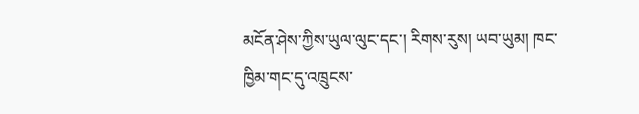མངོན་ཤེས་ཀྱིས་ཡུལ་ལུང་དང་། རིགས་རུས། ཡབ་ཡུམ། ཁང་ཁྱིམ་གང་དུ་འཁྲུངས་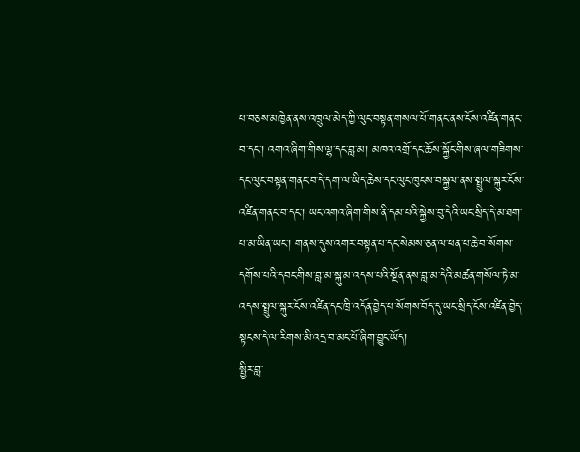པ་བཅས་མཁྱེན་ནས་འཁྲུལ་མེད་ཀྱི་ལུང་བསྟན་གསལ་པོ་གནང་ནས་ངོས་འཛིན་གནང་བ་དང་། འགའ་ཞིག་གིས་ལྷ་དང་བླ་མ། མཁའ་འགྲོ་དང་ཆོས་སྐྱོང་གིས་ཞལ་གཟིགས་དང་ལུང་བསྟན་གནང་བ་དེ་དག་ལ་ཡིད་ཆེས་དང་ལུང་ཁུངས་བསྐྱལ་ནས་སྤྲུལ་སྐུར་ངོས་འཛིན་གནང་བ་དང་། ཡང་འགའ་ཞིག་གིས་ནི་དམ་པའི་སྐྱེས་བུ་དེའི་ཡང་སྲིད་དེ་མ་ཐག་པ་མ་ཡིན་ཡང་། གནས་དུས་འགར་བསྟན་པ་དང་སེམས་ཅན་ལ་ཕན་པ་ཆེ་བ་སོགས་དགོས་པའི་དབང་གིས་བླ་མ་སྐུ་མ་འདས་པའི་སྔོན་ནས་བླ་མ་དེའི་མཚན་གསོལ་ཏེ་མ་འདས་སྤྲུལ་སྐུར་ངོས་འཛིན་དང་ཁྲི་འདོན་བྱེད་པ་སོགས་བོད་དུ་ཡང་སྲིད་ངོས་འཛིན་བྱེད་སྟངས་དེ་ལ་རིགས་མི་འདྲ་བ་མང་པོ་ཞིག་བྱུང་ཡོད།
སྤྱིར་བླ་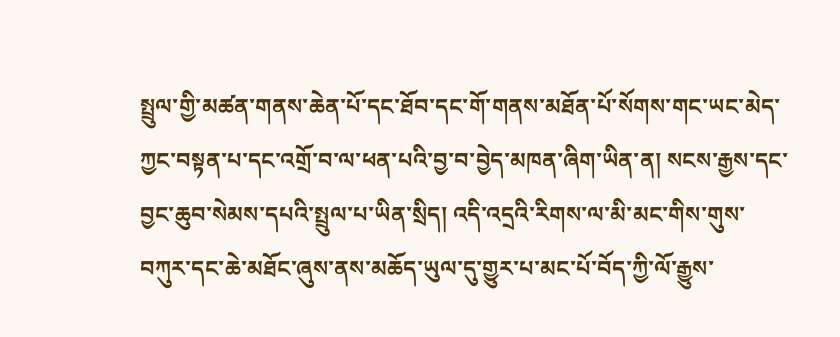སྤྲུལ་གྱི་མཚན་གནས་ཆེན་པོ་དང་ཐོབ་དང་གོ་གནས་མཐོན་པོ་སོགས་གང་ཡང་མེད་ཀྱང་བསྟན་པ་དང་འགྲོ་བ་ལ་ཕན་པའི་བྱ་བ་བྱེད་མཁན་ཞིག་ཡིན་ན། སངས་རྒྱས་དང་བྱང་ཆུབ་སེམས་དཔའི་སྤྲུལ་པ་ཡིན་སྲིད། འདི་འདྲའི་རིགས་ལ་མི་མང་གིས་གུས་བཀུར་དང་ཆེ་མཐོང་ཞུས་ནས་མཆོད་ཡུལ་དུ་གྱུར་པ་མང་པོ་བོད་ཀྱི་ལོ་རྒྱུས་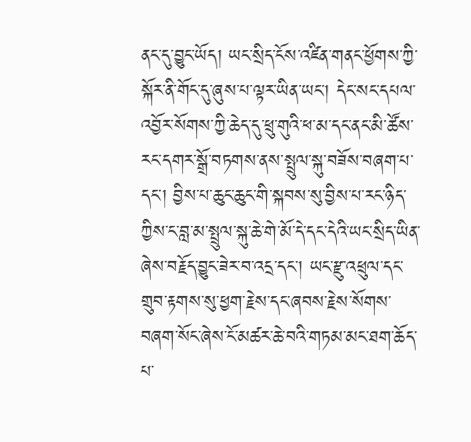ནང་དུ་བྱུང་ཡོད། ཡང་སྲིད་ངོས་འཛིན་གནང་ཕྱོགས་ཀྱི་སྐོར་ནི་གོང་དུ་ཞུས་པ་ལྟར་ཡིན་ཡང་། དེང་སང་དཔལ་འབྱོར་སོགས་ཀྱི་ཆེད་དུ་ཕྲུ་གུའི་ཕ་མ་དང་ནང་མི་ཚོས་རང་དགར་སྒྲོ་བཏགས་ནས་སྤྲུལ་སྐུ་བཟོས་བཞག་པ་དང་། བྱིས་པ་ཆུང་ཆུང་གི་སྐབས་སུ་བྱིས་པ་རང་ཉིད་ཀྱིས་ང་བླ་མ་སྤྲུལ་སྐུ་ཆེ་གེ་མོ་དེ་དང་དེའི་ཡང་སྲིད་ཡིན་ཞེས་བརྗོད་བྱུང་ཟེར་བ་འདྲ་དང་། ཡང་རྫུ་འཕྲུལ་དང་གྲུབ་རྟགས་སུ་ཕྱག་རྗེས་དང་ཞབས་རྗེས་སོགས་བཞག་སོང་ཞེས་ངོ་མཚར་ཆེ་བའི་གཏམ་མང་ཐག་ཆོད་པ་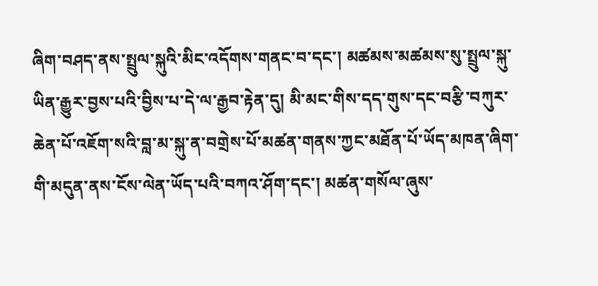ཞིག་བཤད་ནས་སྤྲུལ་སྐུའི་མིང་འདོགས་གནང་བ་དང་། མཚམས་མཚམས་སུ་སྤྲུལ་སྐུ་ཡིན་རྒྱུར་བྱས་པའི་བྱིས་པ་དེ་ལ་རྒྱབ་རྟེན་དུ། མི་མང་གིས་དད་གུས་དང་བརྩི་བཀུར་ཆེན་པོ་འཇོག་སའི་བླ་མ་སྐུ་ན་བགྲེས་པོ་མཚན་གནས་ཀྱང་མཐོན་པོ་ཡོད་མཁན་ཞིག་གི་མདུན་ནས་ངོས་ལེན་ཡོད་པའི་བཀའ་ཤོག་དང་། མཚན་གསོལ་ཞུས་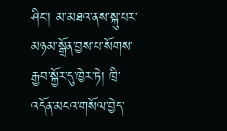ཤིང་། མ་མཐའ་ནས་སྐུ་པར་མཉམ་སྒྲོན་བྱས་པ་སོགས་རྒྱབ་སྐྱོར་དུ་ཁྱེར་ཏེ། ཁྲི་འདོན་མངའ་གསོལ་བྱེད་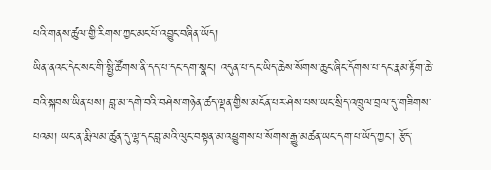པའི་གནས་ཚུལ་གྱི་རིགས་ཀྱང་མང་པོ་འབྱུང་བཞིན་ཡོད།
ཡིན་ནའང་དེང་སང་གི་སྤྱི་ཚོགས་ནི་དད་པ་དང་དག་སྣང་། འདུན་པ་དང་ཡིད་ཆེས་སོགས་ཆུང་ཞིང་དོགས་པ་དང་རྣམ་རྟོག་ཆེ་བའི་སྐབས་ཡིན་པས། བླ་མ་དགེ་བའི་བཤེས་གཉེན་ཚད་ལྡན་གྱིས་མངོན་པར་ཤེས་པས་ཡང་སྲིད་འཁྲུལ་བྲལ་དུ་གཟིགས་པའམ། ཡང་ན་རྨི་ལམ་ཚུན་དུ་ལྷ་དང་བླ་མའི་ལུང་བསྟན་མ་འཕྱུགས་པ་སོགས་རྒྱུ་མཚན་ཡང་དག་པ་ཡོད་ཀྱང་། རྩོད་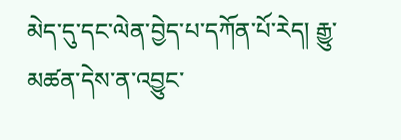མེད་དུ་དང་ལེན་བྱེད་པ་དཀོན་པོ་རེད། རྒྱུ་མཚན་དེས་ན་འབྱུང་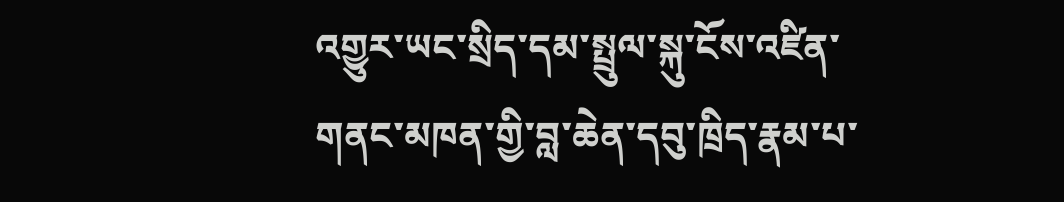འགྱུར་ཡང་སྲིད་དམ་སྤྲུལ་སྐུ་ངོས་འཛིན་གནང་མཁན་གྱི་བླ་ཆེན་དབུ་ཁྲིད་རྣམ་པ་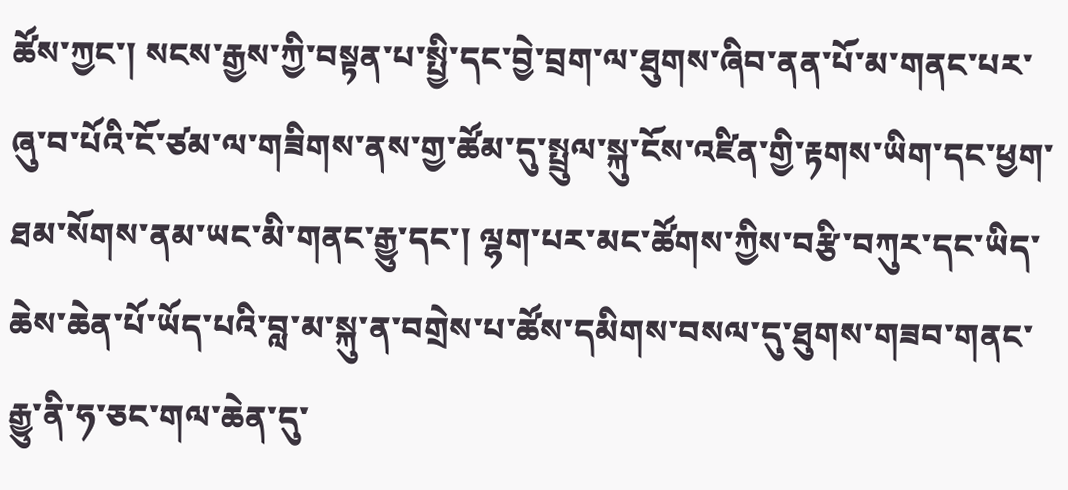ཚོས་ཀྱང་། སངས་རྒྱས་ཀྱི་བསྟན་པ་སྤྱི་དང་བྱེ་བྲག་ལ་ཐུགས་ཞིབ་ནན་པོ་མ་གནང་པར་ཞུ་བ་པོའི་ངོ་ཙམ་ལ་གཟིགས་ནས་གྱ་ཚོམ་དུ་སྤྲུལ་སྐུ་ངོས་འཛིན་གྱི་རྟགས་ཡིག་དང་ཕྱག་ཐམ་སོགས་ནམ་ཡང་མི་གནང་རྒྱུ་དང་། ལྷག་པར་མང་ཚོགས་ཀྱིས་བརྩི་བཀུར་དང་ཡིད་ཆེས་ཆེན་པོ་ཡོད་པའི་བླ་མ་སྐུ་ན་བགྲེས་པ་ཚོས་དམིགས་བསལ་དུ་ཐུགས་གཟབ་གནང་རྒྱུ་ནི་ཧ་ཅང་གལ་ཆེན་དུ་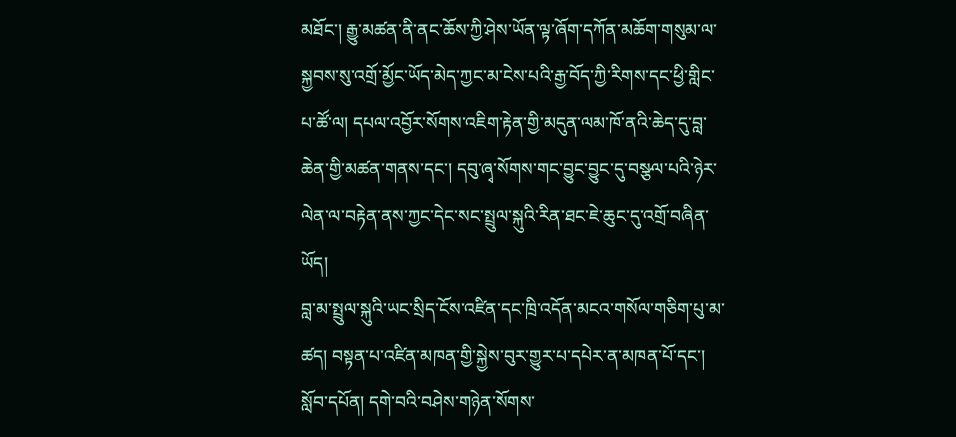མཐོང་། རྒྱུ་མཚན་ནི་ནང་ཆོས་ཀྱི་ཤེས་ཡོན་ལྟ་ཞོག་དཀོན་མཆོག་གསུམ་ལ་སྐྱབས་སུ་འགྲོ་མྱོང་ཡོད་མེད་ཀྱང་མ་ངེས་པའི་རྒྱ་བོད་ཀྱི་རིགས་དང་ཕྱི་གླིང་པ་ཚོ་ལ། དཔལ་འབྱོར་སོགས་འཇིག་རྟེན་གྱི་མདུན་ལམ་ཁོ་ནའི་ཆེད་དུ་བླ་ཆེན་གྱི་མཚན་གནས་དང་། དབུ་ཞྭ་སོགས་གང་བྱུང་བྱུང་དུ་བསྩལ་པའི་ཉེར་ལེན་ལ་བརྟེན་ནས་ཀྱང་དེང་སང་སྤྲུལ་སྐུའི་རིན་ཐང་ཇེ་ཆུང་དུ་འགྲོ་བཞིན་ཡོད།
བླ་མ་སྤྲུལ་སྐུའི་ཡང་སྲིད་ངོས་འཛིན་དང་ཁྲི་འདོན་མངའ་གསོལ་གཅིག་པུ་མ་ཚད། བསྟན་པ་འཛིན་མཁན་གྱི་སྐྱེས་བུར་གྱུར་པ་དཔེར་ན་མཁན་པོ་དང་། སློབ་དཔོན། དགེ་བའི་བཤེས་གཉེན་སོགས་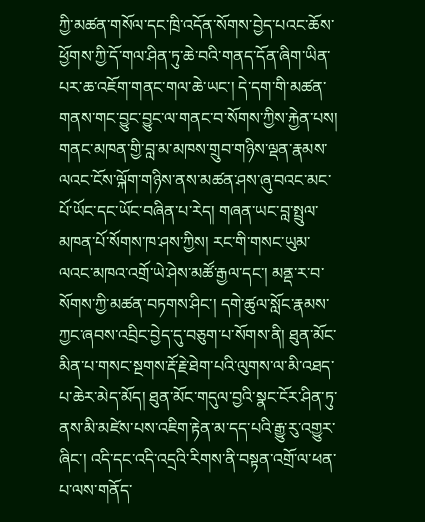ཀྱི་མཚན་གསོལ་དང་ཁྲི་འདོན་སོགས་བྱེད་པའང་ཆོས་ཕྱོགས་ཀྱི་དོ་གལ་ཤིན་ཏུ་ཆེ་བའི་གནད་དོན་ཞིག་ཡིན་པར་ཆ་འཇོག་གནང་གལ་ཆེ་ཡང་། དེ་དག་གི་མཚན་གནས་གང་བྱུང་བྱུང་ལ་གནང་བ་སོགས་ཀྱིས་རྐྱེན་པས། གནང་མཁན་གྱི་བླ་མ་མཁས་གྲུབ་གཉིས་ལྡན་རྣམས་ལའང་ངོས་ལྐོག་གཉིས་ནས་མཚན་ཤས་ཞུ་བའང་མང་པོ་ཡོང་དང་ཡོང་བཞིན་པ་རེད། གཞན་ཡང་བླ་སྤྲུལ་མཁན་པོ་སོགས་ཁ་ཤས་ཀྱིས། རང་གི་གསང་ཡུམ་ལའང་མཁའ་འགྲོ་ཡེ་ཤེས་མཚོ་རྒྱལ་དང་། མནྡ་ར་བ་སོགས་ཀྱི་མཚན་བཏགས་ཤིང་། དགེ་ཚུལ་སློང་རྣམས་ཀྱང་ཞབས་འབྲིང་བྱེད་དུ་བཅུག་པ་སོགས་ནི། ཐུན་མོང་མིན་པ་གསང་སྔགས་རྡོ་རྗེ་ཐེག་པའི་ལུགས་ལ་མི་འཐད་པ་ཆེར་མེད་མོད། ཐུན་མོང་གདུལ་བྱའི་སྣང་ངོར་ཤིན་ཏུ་ནས་མི་མཛེས་པས་འཇིག་རྟེན་མ་དད་པའི་རྒྱུ་རུ་འགྱུར་ཞིང་། འདི་དང་འདི་འདྲའི་རིགས་ནི་བསྟན་འགྲོ་ལ་ཕན་པ་ལས་གནོད་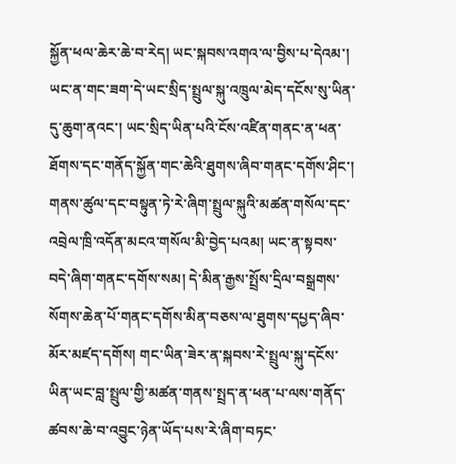སྐྱོན་ཕལ་ཆེར་ཆེ་བ་རེད། ཡང་སྐབས་འགའ་ལ་བྱིས་པ་དེའམ་། ཡང་ན་གང་ཟག་དེ་ཡང་སྲིད་སྤྲུལ་སྐུ་འཁྲུལ་མེད་དངོས་སུ་ཡིན་དུ་ཆུག་ནའང་། ཡང་སྲིད་ཡིན་པའི་ངོས་འཛིན་གནང་ན་ཕན་ཐོགས་དང་གནོད་སྐྱོན་གང་ཆེའི་ཐུགས་ཞིབ་གནང་དགོས་ཤིང་། གནས་ཚུལ་དང་བསྟུན་ཏེ་རེ་ཞིག་སྤྲུལ་སྐུའི་མཚན་གསོལ་དང་འབྲེལ་ཁྲི་འདོན་མངའ་གསོལ་མི་བྱེད་པའམ། ཡང་ན་སྟབས་བདེ་ཞིག་གནང་དགོས་སམ། དེ་མིན་རྒྱས་སྤྲོས་དྲིལ་བསྒྲགས་སོགས་ཆེན་པོ་གནང་དགོས་མིན་བཅས་ལ་ཐུགས་དཔྱད་ཞིབ་མོར་མཛད་དགོས། གང་ཡིན་ཟེར་ན་སྐབས་རེ་སྤྲུལ་སྐུ་དངོས་ཡིན་ཡང་བླ་སྤྲུལ་གྱི་མཚན་གནས་སྤྲད་ན་ཕན་པ་ལས་གནོད་ཚབས་ཆེ་བ་འབྱུང་ཉེན་ཡོད་པས་རེ་ཞིག་བཏང་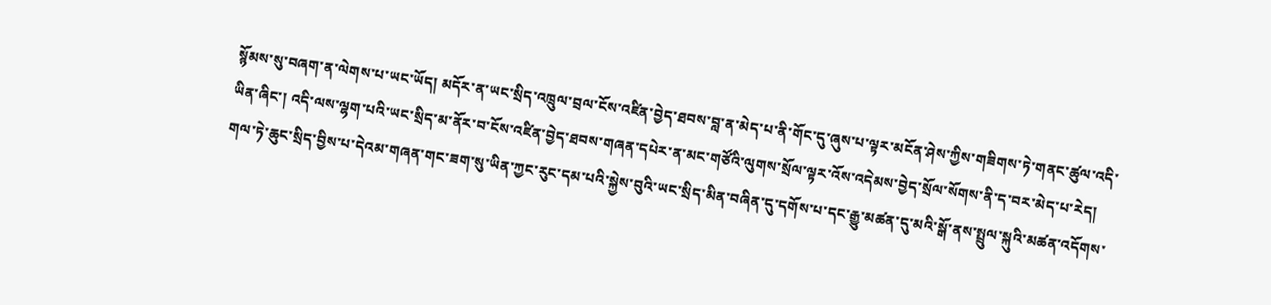སྙོམས་སུ་བཞག་ན་ལེགས་པ་ཡང་ཡོད། མདོར་ན་ཡང་སྲིད་འཁྲུལ་བྲལ་ངོས་འཛིན་བྱེད་ཐབས་བླ་ན་མེད་པ་ནི་གོང་དུ་ཞུས་པ་ལྟར་མངོན་ཤེས་ཀྱིས་གཟིགས་ཏེ་གནང་ཚུལ་འདི་ཡིན་ཞིང་། འདི་ལས་ལྷག་པའི་ཡང་སྲིད་མ་ནོར་བ་ངོས་འཛིན་བྱེད་ཐབས་གཞན་དཔེར་ན་མང་གཙོའི་ལུགས་སྲོལ་ལྟར་འོས་འདེམས་བྱེད་སྲོལ་སོགས་ནི་ད་བར་མེད་པ་རེད། གལ་ཏེ་ཆུང་སྲིད་བྱིས་པ་དེའམ་གཞན་གང་ཟག་སུ་ཡིན་ཀྱང་རུང་དམ་པའི་སྐྱེས་བུའི་ཡང་སྲིད་མིན་བཞིན་དུ་དགོས་པ་དང་རྒྱུ་མཚན་དུ་མའི་སྒོ་ནས་སྤྲུལ་སྐུའི་མཚན་འདོགས་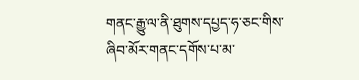གནང་རྒྱུ་ལ་ནི་ཐུགས་དཔྱད་ཧ་ཅང་གིས་ཞིབ་མོར་གནང་དགོས་པ་མ་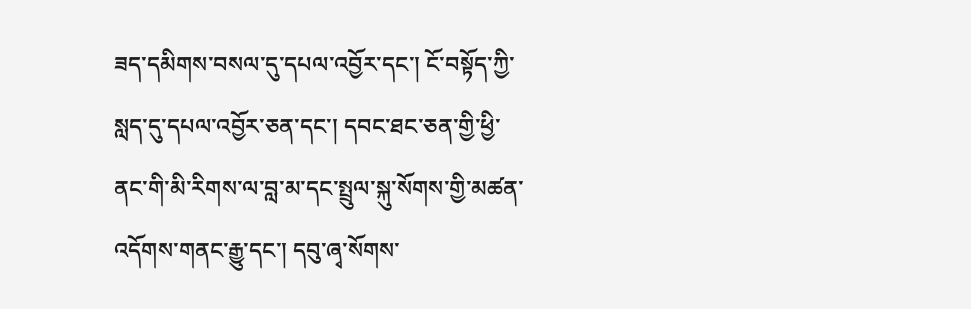ཟད་དམིགས་བསལ་དུ་དཔལ་འབྱོར་དང་། ངོ་བསྟོད་ཀྱི་སླད་དུ་དཔལ་འབྱོར་ཅན་དང་། དབང་ཐང་ཅན་གྱི་ཕྱི་ནང་གི་མི་རིགས་ལ་བླ་མ་དང་སྤྲུལ་སྐུ་སོགས་གྱི་མཚན་འདོགས་གནང་རྒྱུ་དང་། དབུ་ཞྭ་སོགས་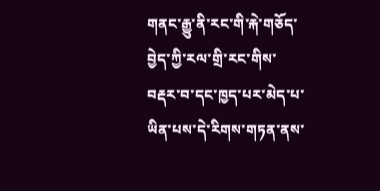གནང་རྒྱུ་ནི་རང་གི་རྐེ་གཅོད་བྱེད་ཀྱི་རལ་གྲི་རང་གིས་བརྡར་བ་དང་ཁྱད་པར་མེད་པ་ཡིན་པས་དེ་རིགས་གཏན་ནས་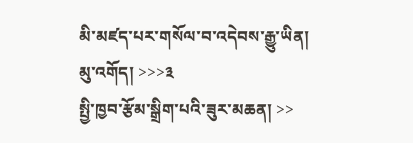མི་མཛད་པར་གསོལ་བ་འདེབས་རྒྱུ་ཡིན།
མུ་འགོད། >>>༣
སྤྱི་ཁྱབ་རྩོམ་སྒྲིག་པའི་ཟུར་མཆན། >>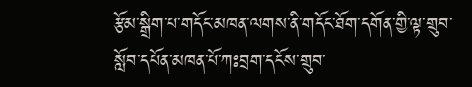རྩོམ་སྒྲིག་པ་གདོང་མཁན་ལགས་ནི་གདོང་ཐོག་དགོན་གྱི་ལྟ་གྲུབ་སློབ་དཔོན་མཁན་པོ་ཀཿབྲག་དངོས་གྲུབ་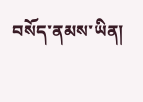བསོད་ནམས་ཡིན།